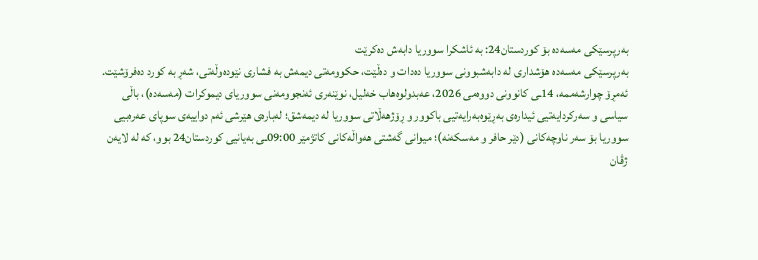بەرپرسێکی مەسەدە بۆ کوردستان24: بە ئاشکرا سووریا دابەش دەکرێت
بەرپرسێکی مەسەدە هۆشداری لە دابەشبوونی سووریا دەدات و دەڵێت، حکوومەتی دیمەش بە فشاری نێودەوڵەتی، شەڕ بە کورد دەفرۆشێت.
ئەمڕۆ چوارشەممە، 14ـی کانوونی دووەمی 2026، عەبدولوەھاب خەلیل، نوێنەری ئەنجوومەنی سووریای دیموکرات (مەسەدە)، باڵی سیاسی و سەرکردایەتیی ئیدارەی بەڕێوەبەرایەتیی باکوور و ڕۆژهەڵاتی سووریا لە دیمەشق؛ لەبارەی هێرشی ئەم دواییەی سوپای عەرەبیی سووریا بۆ سەر ناوچەکانی (دێر حافر و مەسکەنە)؛ میوانی گەشتی هەواڵەکانی کاتژمێر 09:00ـی بەیانیی کوردستان24 بوو، کە لە لایەن ژڤان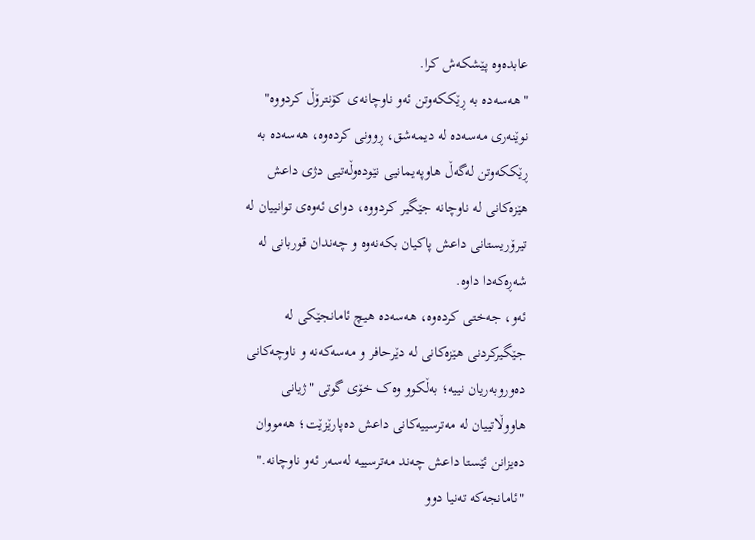عابدەوە پێشکەش کرا.
"هەسەدە بە ڕێککەوتن ئەو ناوچانەی کۆنترۆڵ کردووە"
نوێنەری مەسەدە لە دیمەشق، ڕوونی کردەوە، هەسەدە بە ڕێککەوتن لەگەڵ هاوپەیمانیی نێودەوڵەتیی دژی داعش هێزەکانی لە ناوچانە جێگیر کردووە، دوای ئەوەی توانییان لە تیرۆریستانی داعش پاکیان بکەنەوە و چەندان قوربانی لە شەڕەکەدا داوە.
ئەو، جەختی کردەوە، هەسەدە هیچ ئامانجێکی لە جێگیرکردنی هێزەکانی لە دێرحافر و مەسەکەنە و ناوچەکانی دەوروبەریان نییە؛ بەڵکوو وەک خۆی گوتی "ژیانی هاووڵاتییان لە مەترسییەکانی داعش دەپارێزێت؛ هەمووان دەیزانن ئێستا داعش چەند مەترسییە لەسەر ئەو ناوچانە."
"ئامانجەکە تەنیا دوو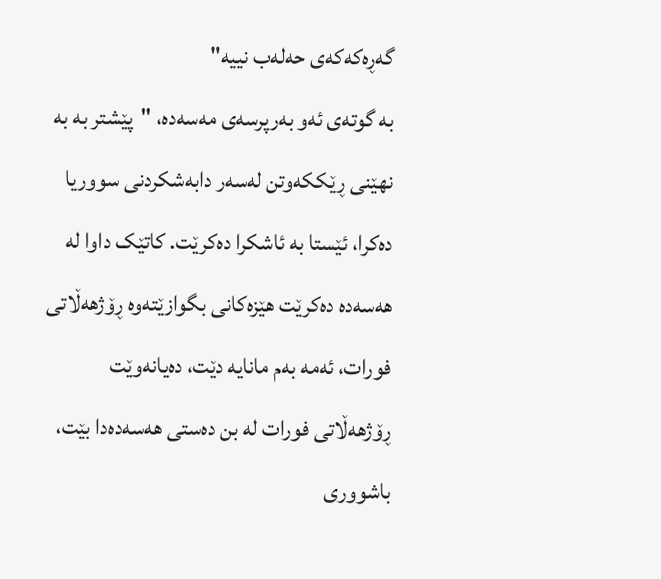گەڕەکەکەی حەلەب نییە"
بە گوتەی ئەو بەرپرسەی مەسەدە، "پێشتر بە بە نهێنی ڕێککەوتن لەسەر دابەشکردنی سووریا دەکرا، ئێستا بە ئاشکرا دەکرێت. کاتێک داوا لە هەسەدە دەکرێت هێزەکانی بگوازێتەوە ڕۆژهەڵاتی فورات، ئەمە بەم مانایە دێت، دەیانەوێت ڕۆژهەڵاتی فورات لە بن دەستی هەسەدەدا بێت، باشووری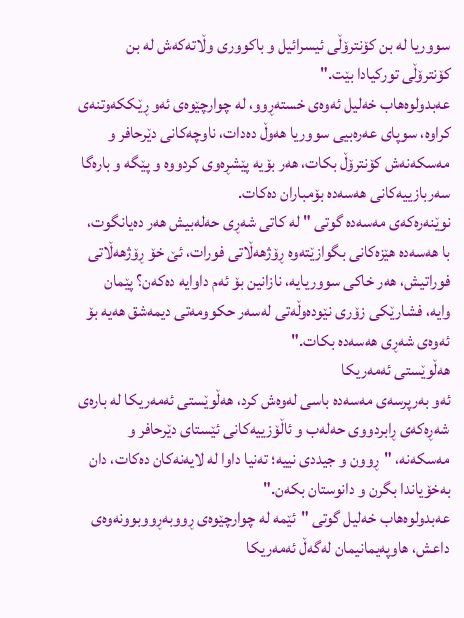سووریا لە بن کۆنترۆڵی ئیسرائیل و باکووری وڵاتەکەش لە بن کۆنترۆڵی تورکیادا بێت."
عەبدولوەهاب خەلیل ئەوەی خستەڕوو، لە چوارچێوەی ئەو ڕێککەوتنەی کراوە، سوپای عەرەبیی سووریا هەوڵ دەدات، ناوچەکانی دێرحافر و مەسکەنەش کۆنترۆڵ بکات، هەر بۆیە پێشڕەوی کردووە و پێگە و بارەگا سەربازییەکانی هەسەدە بۆمباران دەکات.
نوێنەرەکەی مەسەدە گوتی " لە کاتی شەڕی حەلەبیش هەر دەیانگوت، با هەسەدە هێزەکانی بگوازێتەوە ڕۆژهەڵاتی فورات، ئێ خۆ ڕۆژهەڵاتی فوراتیش، هەر خاکی سووریایە، نازانین بۆ ئەم داوایە دەکەن؟ پێمان وایە، فشارێکی زۆری نێودەوڵەتی لەسەر حکوومەتی دیمەشق هەیە بۆ ئەوەی شەڕی هەسەدە بکات."
هەڵوێستی ئەمەریکا
ئەو بەرپرسەی مەسەدە باسی لەوەش کرد، هەڵوێستی ئەمەریکا لە بارەی شەڕەکەی ڕابردووی حەلەب و ئاڵۆزییەکانی ئێستای دێرحافر و مەسکەنە، "ڕوون و جیددی نییە؛ تەنیا داوا لە لایەنەکان دەکات، دان بەخۆیاندا بگرن و دانوستان بکەن."
عەبدولوەهاب خەلیل گوتی "ئێمە لە چوارچێوەی ڕووبەڕووبوونەوەی داعش، هاوپەیمانیمان لەگەڵ ئەمەریکا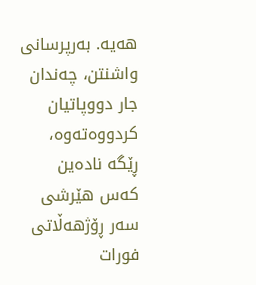هەیە. بەرپرسانی واشنتن، چەندان جار دووپاتیان کردووەتەوە، ڕێگە نادەین کەس هێرشی سەر ڕۆژهەڵاتی فورات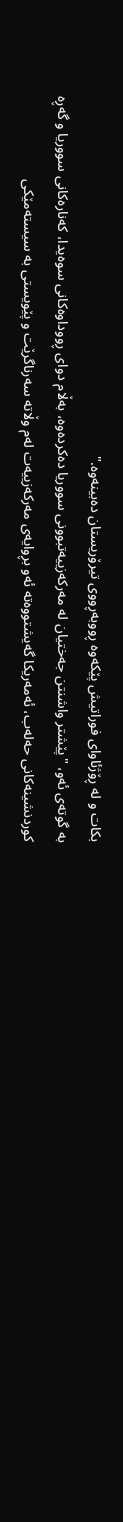بکات و لە ڕۆژئاوای فوراتیش پێکەوە ڕووبەڕووی تیرۆریستان دەبینەوە."
بە گوتەی ئەو، "پێشتر واشنتن جەختیان لە مەرکەزییەتبوونی سووریا دەکردەوە، بەڵام دوای ڕووداوەکانی سوەیدا، کەنارەکانی سووریا و گەڕە کوردنشینەکانی حەلەب، ئەمەریکا گەیشتووەتە ئەو بڕوایەی مەرکەزییەت لەم وڵاتە سەرناگرێت و پێویستی بە سیستەمێکی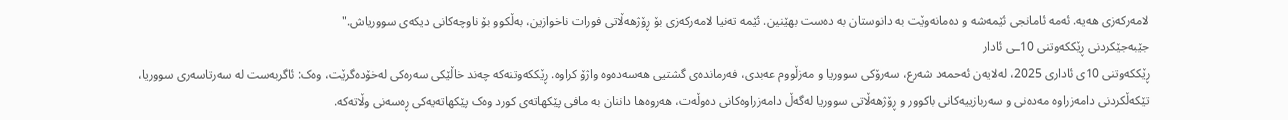لامەرکەزی هەیە. ئەمە ئامانجی ئێمەشە و دەمانەوێت بە دانوستان بە دەست بهێنین. ئێمە تەنیا لامەرکەزی بۆ ڕۆژهەڵاتی فورات ناخوازین، بەڵکوو بۆ ناوچەکانی دیکەی سووریاش."
جێبەجێکردنی ڕێککەوتنی 10ـی ئادار
ڕێککەوتنی 10ی ئاداری 2025، لەلایەن ئەحمەد شەرع، سەرۆکی سووریا و مەزڵووم عەبدی، فەرماندەی گشتیی هەسەدەوە واژۆ کراوە. ڕێککەوتنەکە چەند خاڵێکی سەرەکی لەخۆدەگرێت، وەک: ئاگربەست لە سەرتاسەری سووریا، تێکەڵکردنی دامەزراوە مەدەنی و سەربازییەکانی باکوور و ڕۆژهەڵاتی سووریا لەگەڵ دامەزراوەکانی دەوڵەت، هەروەها داننان بە مافی پێکهاتەی کورد وەک پێکهاتەیەکی ڕەسەنی وڵاتەکە.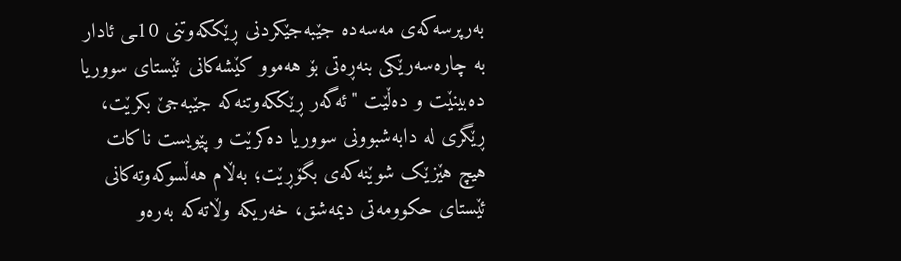بەرپرسەکەی مەسەدە جێبەجێکردنی ڕێککەوتنی 10ـی ئادار بە چارەسەرێکی بنەڕەتی بۆ هەموو کێشەکانی ئێستای سووریا دەبینێت و دەڵێت "ئەگەر ڕێککەوتنەکە جێبەجێ بکرێت، ڕێگری لە دابەشبوونی سووریا دەکرێت و پێویست ناکات هیچ هێزێک شوێنەکەی بگۆڕێت؛ بەڵام هەڵسوکەوتەکانی ئێستای حکوومەتی دیمەشق، خەریکە وڵاتەکە بەرەو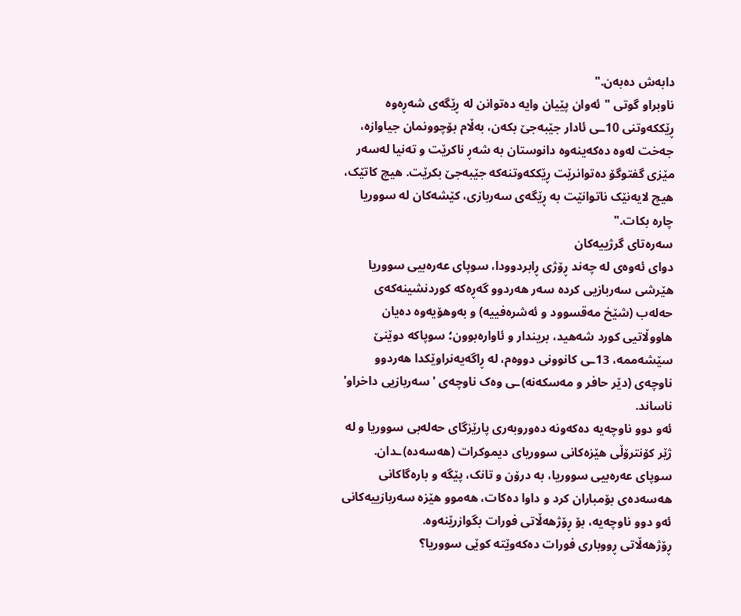دابەش دەبەن."
ناوبراو گوتی "ئەوان پێیان وایە دەتوانن لە ڕێگەی شەڕەوە ڕێککەوتنی 10ـی ئادار جێبەجێ بکەن، بەڵام بۆچوونمان جیاوازە، جەخت لەوە دەکەینەوە دانوستان بە شەڕ ناکرێت و تەنیا لەسەر مێزی گفتوگۆ دەتوانرێت ڕێککەوتنەکە جێبەجێ بکرێت. هیچ کاتێک، هیچ لایەنێک ناتوانێت بە ڕێگەی سەربازی، کێشەکان لە سووریا چارە بکات."
سەرەتای گرژییەکان
دوای ئەوەی لە چەند ڕۆژی ڕابردوودا، سوپای عەرەبیی سووریا هێرشی سەربازیی کردە سەر هەردوو گەڕەکە کوردنشینەکەی حەلەب (شێخ مەقسوود و ئەشرەفییە) و بەوهۆیەوە دەیان هاووڵاتیی کورد شەهید، بریندار و ئاوارەبوون؛ سوپاکە دوێنێ سێشەممە، 13ـی کانوونی دووەم، لە ڕاگەیەنراوێکدا هەردوو ناوچەی (دێر حافر و مەسکەنە)ـی وەک ناوچەی 'سەربازیی داخراو' ناساند.
ئەو دوو ناوچەیە دەکەونە دەوروبەری پارێزگای حەلەبی سووریا و لە ژێر کۆنترۆڵی هێزەکانی سووریای دیموکرات (هەسەدە)ـدان. سوپای عەرەبیی سووریا، بە درۆن و تانک، پێگە و بارەگاکانی هەسەدەی بۆمباران کرد و داوا دەکات، هەموو هێزە سەربازییەکانی ئەو دوو ناوچەیە، بۆ ڕۆژهەڵاتی فورات بگوازرێنەوە.
ڕۆژهەڵاتی ڕووباری فورات دەکەوێتە کوێی سووریا؟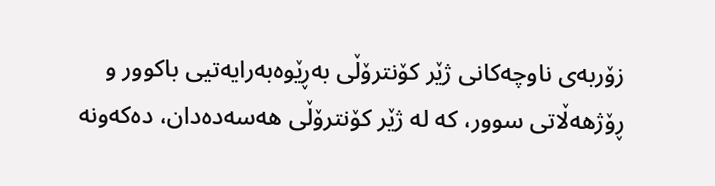زۆربەی ناوچەکانی ژێر کۆنترۆڵی بەڕێوەبەرایەتیی باکوور و ڕۆژهەڵاتی سوور، کە لە ژێر کۆنترۆڵی هەسەدەدان، دەکەونە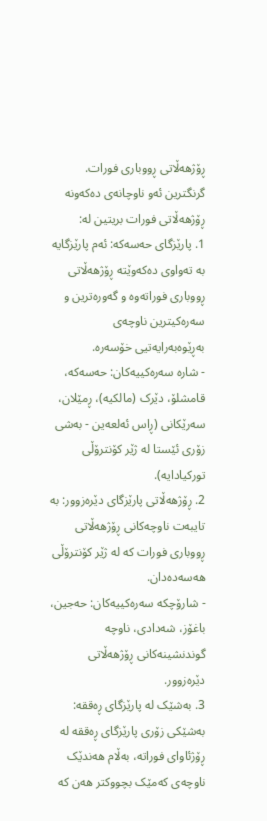ڕۆژهەڵاتی ڕووباری فورات.
گرنگترین ئەو ناوچانەی دەکەونە ڕۆژهەڵاتی فورات بریتین لە:
1. پارێزگای حەسەکە: ئەم پارێزگایە بە تەواوی دەکەوێتە ڕۆژهەڵاتی ڕووباری فوراتەوە و گەورەترین و سەرەکیترین ناوچەی بەڕێوەبەرایەتیی خۆسەرە.
- شارە سەرەکییەکان: حەسەکە، قامشلۆ، دێرک (مالکیە)، ڕمێلان، سەرێکانی (ڕاس ئەلعەین - بەشی زۆری ئێستا لە ژێر کۆنترۆڵی تورکیادایە).
2. ڕۆژهەڵاتی پارێزگای دێرەزوور: بە تایبەت ناوچەکانی ڕۆژهەڵاتی ڕووباری فورات کە لە ژێر کۆنترۆڵی هەسەدەدان.
- شارۆچکە سەرەکییەکان: حەجین، باغۆز، شەدادی، ناوچە گوندنشینەکانی ڕۆژهەڵاتی دێرەزوور.
3. بەشێک لە پارێزگای ڕەققە: بەشێکی زۆری پارێزگای ڕەققە لە ڕۆژئاوای فوراتە، بەڵام هەندێک ناوچەی کەمێک بچووکتر هەن کە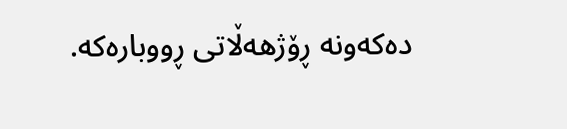دەکەونە ڕۆژهەڵاتی ڕووبارەکە.